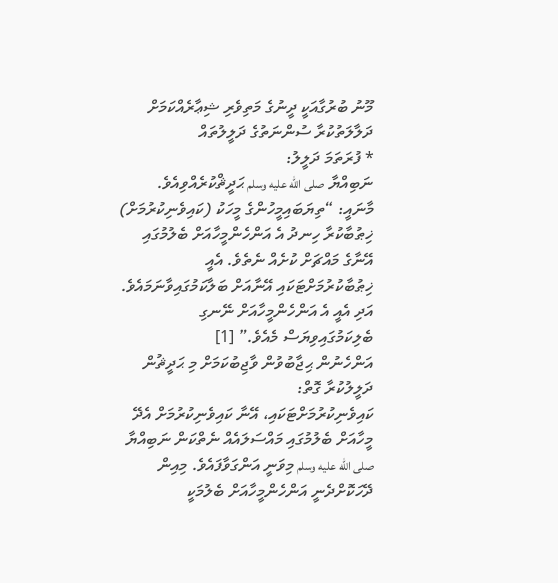މޫނު ބުރުގާއަކީ ދީނުގެ މަތިވެރި ޝިޢާރެއްކަމަށް ދަލާލަތުކުރާ ސުންނަތުގެ ދަލީލުތައް
* ފުރަތަމަ ދަލީލު:
ނަބިއްޔާ صلى الله عليه وسلم ޙަދީޘްކުރެއްވިއެވެ.
މާނައީ: “ތިޔަބައިމީހުންގެ މީހަކު (ކައިވެނިކުރުމަށް) ޚިޠުބާކުރާ ހިނދު އެ އަންހެންމީހާއަށް ބެލުމުގައި އޭނާގެ މައްޗަށް ކުށެއް ނެތެވެ. އެއީ ޚިޠުބާކުރުމަށްޓަކައި އޭނާއަށް ބަލާކަމުގައިވާނަމައެވެ. އަދި އެއީ އެ އަންހެންމީހާއަށް ނޭނގި ބެލިކަމުގައިވިޔަސް މެއެވެ.” [1]
އަންހެނުން ޙިޖާބުވުން ވާޖިބުކަމަށް މި ޙަދީޘުން ދަލީލުކުރާ ގޮތް:
ކައިވެނިކުރުމަށްޓަކައި، އޭނާ ކައިވެނިކުރުމަށް އެދޭ މީހާއަށް ބެލުމުގައި މައްސަލައެއް ނެތްކަން ނަބިއްޔާ صلى الله عليه وسلم މިވަނީ އަންގަވާފައެވެ. މިއިން ދޭހަކޮށްދެނީ އަންހެންމީހާއަށް ބެލުމަކީ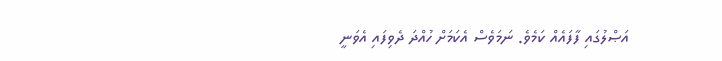އަޞްލުގައި ފާފައެއް ކަމެވެ. ނަމަވެސް އެކަމަށް ހުއްދަ ދެވިފައި އެވަނީ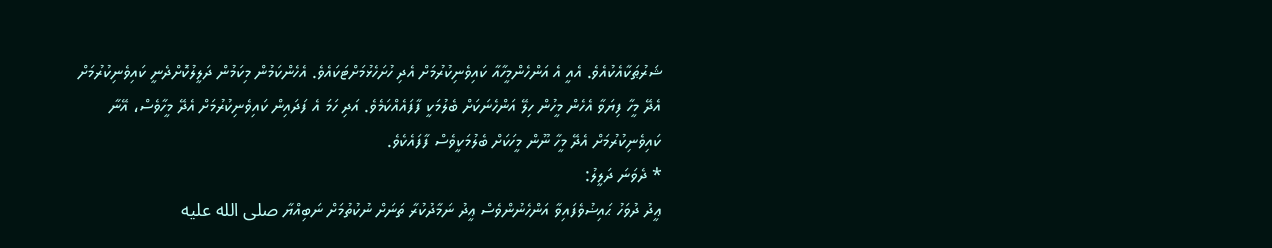ޝަރުޠަކާއެކުއެވެ. އެއީ އެ އަންހެންމީހާއާ ކައިވެނިކުރުމަށް އެދި ހުށަހެޅުމަށްޓަކައެވެ. އެހެންކަމުން މިކަމުން ދަލީލުކޮށްދެނީ ކައިވެނިކުރުމަށް އެދޭ މީހާ ފިޔަވާ އެހެން މީހުން ހިލޭ އަންހެނަކަށް ބެލުމަކީ ފާފައެއްކަމެވެ. އަދި ހަމަ އެ ފަދައިން ކައިވެނިކުރުމަށް އެދޭ މީހާވެސް، އޭނާ ކައިވެނިކުރުމަށް އެދޭ މީހާ ނޫން މީހަކަށް ބެލުމަކީވެސް ފާފައެކެވެ.
* ދެވަނަ ދަލީލު:
ޢީދު ދުވަހު ޙައިޟުވެފައިވާ އަންހެނުންވެސް ޢީދު ނަމާދުކުރާ ތަނަށް ނުކުތުމަށް ނަބިއްޔާ صلى الله عليه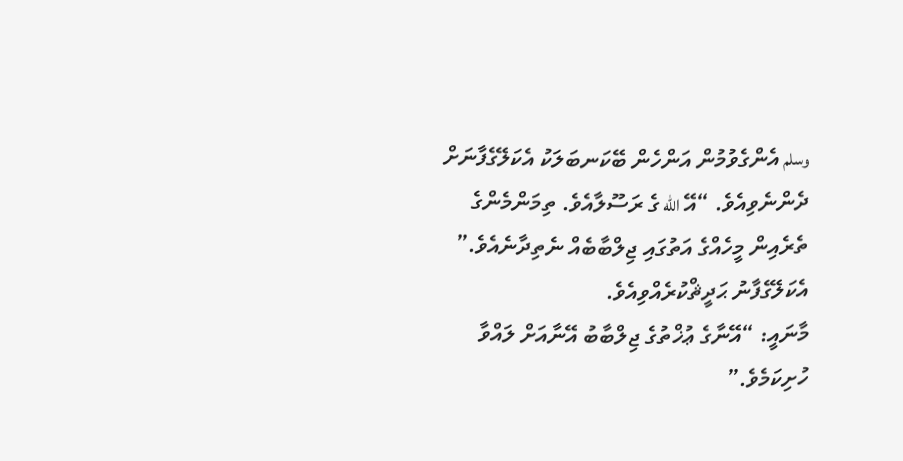وسلم އެންގެވުމުން އަންހެން ބޭކަނބަލަކު އެކަލޭގެފާނަށް ދެންނެވިއެވެ. “އޭ الله ގެ ރަސޫލާއެވެ. ތިމަންމެންގެ ތެރެއިން މީހެއްގެ އަތުގައި ޖިލްބާބެއް ނެތިދާނެއެވެ.” އެކަލޭގެފާނު ޙަދީޘްކުރެއްވިއެވެ.
މާނައީ: “އޭނާގެ ޢުޚްތުގެ ޖިލްބާބު އޭނާއަށް ލައްވާ ހުށިކަމެވެ.”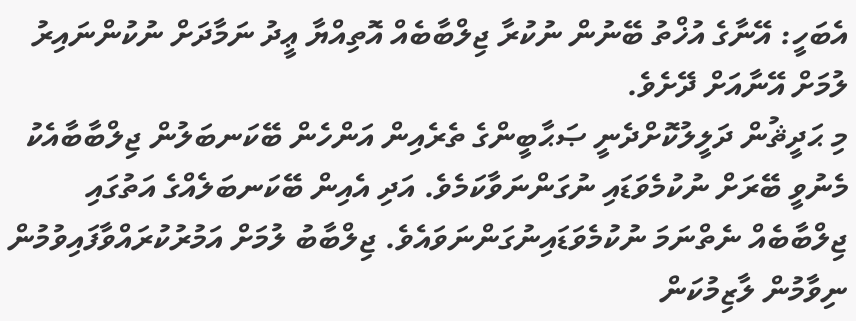އެބަހީ: އޭނާގެ އުޚްތު ބޭނުން ނުކުރާ ޖިލްބާބެއް އޮތިއްޔާ ޢީދު ނަމާދަށް ނުކުންނައިރު ލުމަށް އޭނާއަށް ދޭށެވެ.
މި ޙަދީޘުން ދަލީލުކޮށްދެނީ ޞަޙާބީންގެ ތެރެއިން އަންހެން ބޭކަނބަލުން ޖިލްބާބާއެކު މެނުވީ ބޭރަށް ނުކުމެވަޑައި ނުގަންނަވާކަމެވެ. އަދި އެއިން ބޭކަނބަލެއްގެ އަތުގައި ޖިލްބާބެއް ނެތްނަމަ ނުކުމެވަޑައިނުގަންނަވައެވެ. ޖިލްބާބު ލުމަށް އަމުރުކުރައްވާފައިވުމުން ނިވާމުން ލާޒިމުކަން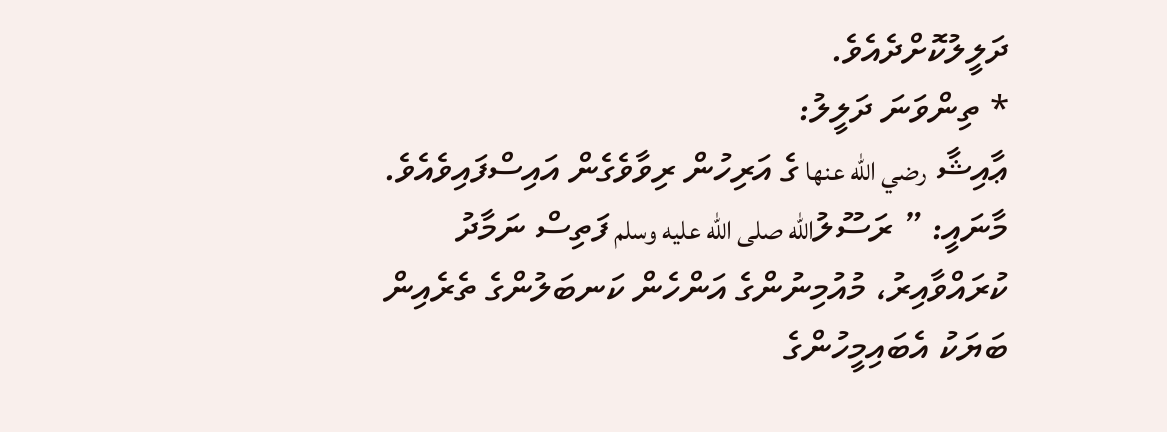ދަލީލުކޮށްދެއެވެ.
* ތިންވަނަ ދަލީލު:
ޢާއިޝާ رضي الله عنها ގެ އަރިހުން ރިވާވެގެން އައިސްފައިވެއެވެ.
މާނައީ: ” ރަސޫލުالله صلى الله عليه وسلم ފަތިސް ނަމާދު ކުރައްވާއިރު، މުއުމިނުންގެ އަންހެން ކަނބަލުންގެ ތެރެއިން ބަޔަކު އެބައިމީހުންގެ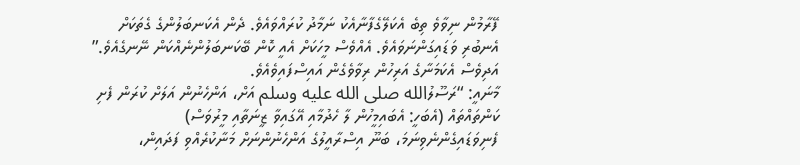ފޭރާމުން ނިވާވެ ތިބެ އެކަލޭގެފާނާއެކު ނަމާދު ކުރައްވައެވެ. ދެން އެކަނބަލުންގެ ގެތަކަށް އެނބުރި ވަޑައިގަންނަވައެވެ. އެއްވެސް މީހަކަށް އެއީ ކޮން ބޭކަނބަލުންނެއްކަން ނޭނގެއެވެ.”
އަދިވެސް އެކަމަނާގެ އަރިހުން ރިވާވެގެން އައިސްފައިވެއެވެ.
މާނައީ: “ރަސޫލުالله صلى الله عليه وسلم އަށް، އަންހެނުން އަލަށް ކުރަން ފެށި ކަންތައްތައް (އެބަހީ: އެބައިމީހުން ލާ ހެދުމާއި އޭގައިވާ ޒީނަތާއި މީރުވަސް) ފެނިވަޑައިގެންނެވިނަމަ، ބަނޫ އިސްރާއީލުގެ އަންހެނުންނަށް މަނާކުރެއްވި ފަދައިން،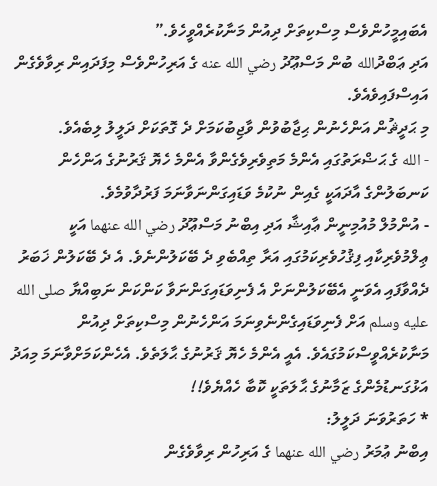އެބައިމީހުންވެސް މިސްކިތަށް ދިއުން މަނާކުރެއްވީހެވެ.”
އަދި ޢަބްދުالله ބުން މަސްޢޫދު رضي الله عنه ގެ އަރިހުންވެސް މިފަދައިން ރިވާވެގެން އައިސްފައިވެއެވެ.
މި ޙަދީޘުން އަންހެނުން ޙިޖާބުވުން ވާޖިބުކަމަށް ދެ ގޮތަކަށް ދަލީލު ލިބެއެވެ.
- الله ގެ ޙަޟްރަތުގައި އެންމެ މަތިވެރިވެގެންވާ އެންމެ ހެޔޮ ޤަރުނުގެ އަންހެން ކަނބަލުންގެ އާދައަކީ ގެއިން ނުކުމެ ވަޑައިގަންނަވާނަމަ ފަރުދާވުމެވެ.
- އުންމުލް މުއުމިނީން ޢާއިޝާ އަދި އިބްނު މަސްޢޫދު رضي الله عنهما އަކީ ޢިލްމުވެރިކާއި ފިޤުހުވެރިކަމުގައި އަރާ ތިއްބެވި ދެ ބޭކަލުންނެވެ. އެ ދެ ބޭކަލުން ޚަބަރު ދެއްވާފައި އެވަނީ އެބޭކަލުންނަށް އެ ފެނިވަޑައިގަންނަވާ ކަންކަން ނަބިއްޔާ صلى الله عليه وسلم އަށް ފެނިވަޑައިގެންނެވިނަމަ އަންހެނުން މިސްކިތަށް ދިއުން މަނާކުރެއްވީސްކަމުގައެވެ. އެއީ އެންމެ ހެޔޮ ޤަރުނުގެ ޙާލަތެވެ. އެހެންކަމަށްވާނަމަ މިއަދު އަޅުގަނޑުމެންގެ ޒަމާނުގެ ޙާލަތަކީ ކޮބާ ހެއްޔެވެ!!
* ހަތަރުވަނަ ދަލީލު:
އިބްނު ޢުމަރު رضي الله عنهما ގެ އަރިހުން ރިވާވެގެން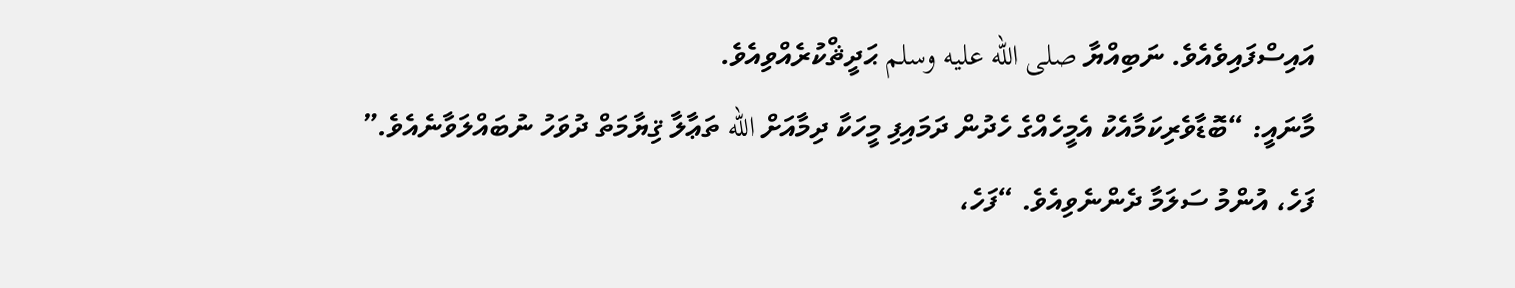އައިސްފައިވެއެވެ. ނަބިއްޔާ صلى الله عليه وسلم ޙަދީޘްކުރެއްވިއެވެ.
މާނައީ: “ބޮޑާވެރިކަމާއެކު އެމީހެއްގެ ހެދުން ދަމައިފި މީހަކާ ދިމާއަށް الله ތަޢާލާ ޤިޔާމަތް ދުވަހު ނުބައްލަވާނެއެވެ.”
ފަހެ، އުންމު ސަލަމާ ދެންނެވިއެވެ. “ފަހެ،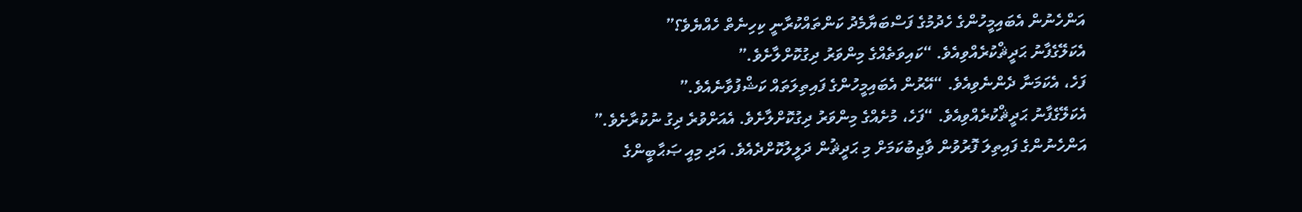އަންހެނުން އެބައިމީހުންގެ ހެދުމުގެ ފަސްބަޔާމެދު ކަންތައްކުރާނީ ކިހިނެތް ހެއްޔެވެ؟”
އެކަލޭގެފާނު ޙަދީޘްކުރެއްވިއެވެ. “ކައިވަތެއްގެ މިންވަރު ދިގުކޮށްލާށެވެ.”
ފަހެ، އެކަމަނާ ދެންނެވިއެވެ. “އޭރުން އެބައިމީހުންގެ ފައިތިލަތައް ކަޝްފުވާނެއެވެ.”
އެކަލޭގެފާނު ޙަދީޘްކުރެއްވިއެވެ. “ފަހެ، މުށެއްގެ މިންވަރު ދިގުކޮށްލާށެވެ. އެއަށްވުރެ ދިގު ނުކުރާށެވެ.”
އަންހެނުންގެ ފައިތިލަ ފޮރުވުން ވާޖިބުކަމަށް މި ޙަދީޘުން ދަލީލުކޮށްދެއެވެ. އަދި މިއީ ޞަޙާބީންގެ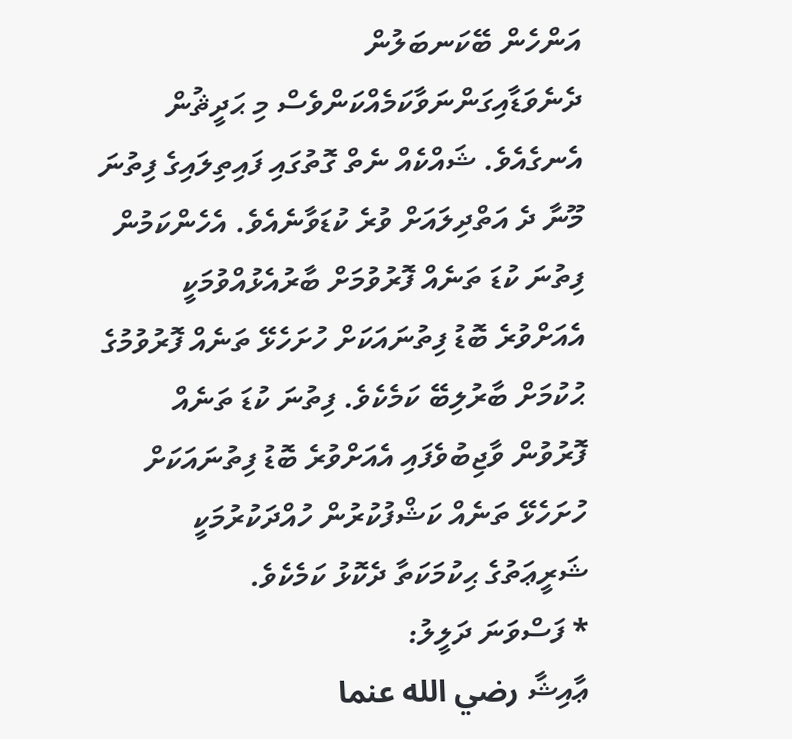އަންހެން ބޭކަނބަލުން ދެނެވަޑާއިގަންނަވާކަމެއްކަންވެސް މި ޙަދީޘުން އެނގެއެވެ. ޝައްކެއް ނެތް ގޮތުގައި ފައިތިލައިގެ ފިތުނަ މޫނާ ދެ އަތްދިލައަށް ވުރެ ކުޑަވާނެއެވެ. އެހެންކަމުން ފިތުނަ ކުޑަ ތަނެއް ފޮރުވުމަށް ބާރުއެޅުއްވުމަކީ އެއަށްވުރެ ބޮޑު ފިތުނައަކަށް ހުށަހެޅޭ ތަނެއް ފޮރުވުމުގެ ޙުކުމަށް ބާރުލިބޭ ކަމެކެވެ. ފިތުނަ ކުޑަ ތަނެއް ފޮރުވުން ވާޖިބުވެފައި އެއަށްވުރެ ބޮޑު ފިތުނައަކަށް ހުށަހެޅޭ ތަނެއް ކަޝްފުކުރުން ހުއްދަކުރުމަކީ ޝަރީޢަތުގެ ޙިކުމަކަތާ ދެކޮޅު ކަމެކެވެ.
* ފަސްވަނަ ދަލީލު:
ޢާއިޝާ رضي الله عنما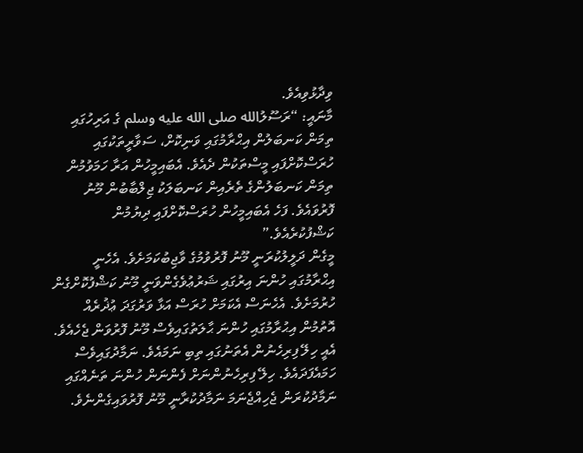ވިދާޅުވިއެވެ.
މާނައީ: “ރަސޫލުالله صلى الله عليه وسلم ގެ އަރިހުގައި ތިމަން ކަނބަލުން އިޙްރާމުގައި ވަނިކޮށް، ސަވާރީތަކުގައި ހުރަސްކޮށްފައި މީސްތަކުން ދެއެވެ. އެބައިމީހުން އަރާ ހަމަވުމުން ތިމަން ކަނބަލުންގެ ތެރެއިން ކަނބަލަކު ޖިލްބާބުން މޫނު ފޮރުވައެވެ. ފަހެ އެބައިމީހުން ހުރަސްކޮށްފައި ދިޔުމުން ކަޝްފުކުރެއެވެ.”
މީގެން ދަލީލުކުރަނީ މޫނު ފޮރުވުމުގެ ވާޖިބުކަމަށެވެ. އެހެނީ އިޙްރާމުގައި ހުންނަ އިރުގައި ޝަރުޢުވެގެންވަނީ މޫނު ކަޝްފުކޮށްގެން ހުރުމަށެވެ. އެހެނަސް އެކަމަށް ހުރަސް އަޅާ ވަރުގަދަ ޢުޛުރެއް އޮތުމުން އިޙުރާމުގައި ހުންނަ ޙާލަތުގައިވެސް މޫނު ފޮރުވަން ޖެހެއެވެ. އެއީ ހިލޭ ފިރިހެނުން އެތަނުގައި ތިބި ނަމައެވެ. ނަމާދުގައިވެސް ހަމައެފަދައެވެ. ހިލޭ ފިރިހެނުންނަށް ފެންނަން ހުންނަ ތަނެއްގައި ނަމާދުކުރަން ޖެހިއްޖެނަމަ ނަމާދުކުރާނީ މޫނު ފޮރުވައިގެންނެވެ.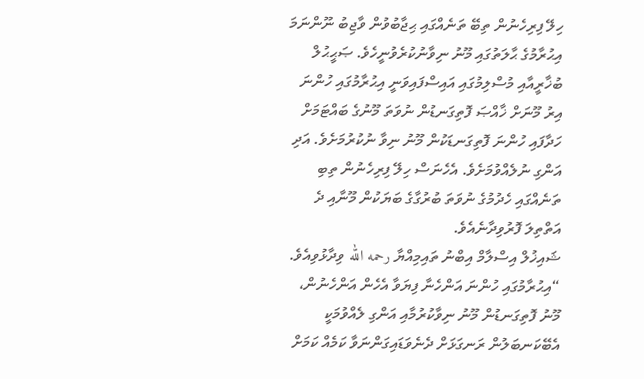ހިލޭ ފިރިހެނުން ތިބޭ ތަނެއްގައި ޙިޖާބުވުން ވާޖިބު ނޫންނަމަ އިޙުރާމުގެ ޙާލަތުގައި މޫނު ނިވާނުކުރެވުނީހެވެ. ޞަޙީޙުލް ބުޚާރީއާއި މުސްލިމުގައި އައިސްފައިވަނީ އިޙުރާމުގައި ހުންނަ އިރު މޫނަށް ޚާއްޞަ ފޮތިގަނޑުން ނުވަތަ މޫނުގެ ބައްޓަމަށް ހަދާފައި ހުންނަ ފޮތިގަނޑަކުން މޫނު ނިވާ ނުކުރުމަށެވެ. އަދި އަންގި ނުލެއްވުމަށެވެ. އެހެނަސް ހިލޭ ފިރިހެނުން ތިބި ތަނެއްގައި ހެދުމުގެ ނުވަތަ ބުރުގާގެ ބަޔަކުން މޫނާއި ދެ އަތްތިލަ ފޮރުވިދާނެއެވެ.
ޝައިޚުލް އިސްލާމް އިބްނު ތައިމިއްޔާ رحمه الله ވިދާޅުވިއެވެ.
“އިޙުރާމުގައި ހުންނަ އަންހެނާ ފިޔަވާ އެހެން އަންހެނުން، މޫނު ފޮތިގަނޑުން މޫނު ނިވާކުރުމާއި އަންގި ލެއްވުމަކީ އެބޭކަނބަލުން ރަނގަޅަށް ދެނެވަޑައިގަންނަވާ ކަމެއް ކަމަށް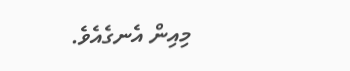މިއިން އެނގެއެވެ.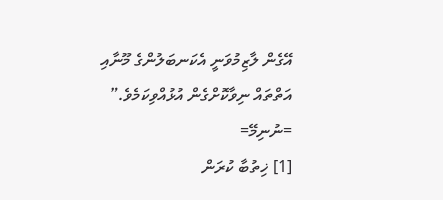އޭގެން ލާޒިމުވަނީ އެކަނބަލުންގެ މޫނާއި އަތްތައް ނިވާކޮށްގެން އުޅުއްވިކަމެވެ.”
=ނުނިމޭ=
[1] ޚިތުބާ ކުރަން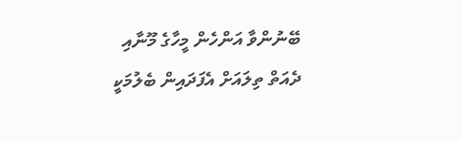ބޭނުންވާ އަންހެން މީހާގެ މޫނާއި ދެއަތް ތިލައަށް އެފަދައިން ބެލުމަކީ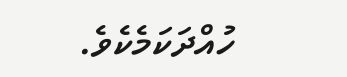ހުއްދަކަމެކެވެ.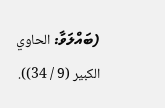(ބައްލަވާ: الحاوي الكبير (9 / 34)).